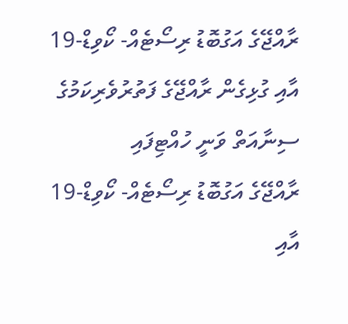ރާއްޖޭގެ އަގުބޮޑު ރިސޯޓެއް- ކޯވިޑް-19 އާއި ގުޅިގެން ރާއްޖޭގެ ފަތުރުވެރިކަމުގެ ސިނާއަތް ވަނީ ހުއްޓިފައި
ރާއްޖޭގެ އަގުބޮޑު ރިސޯޓެއް- ކޯވިޑް-19 އާއި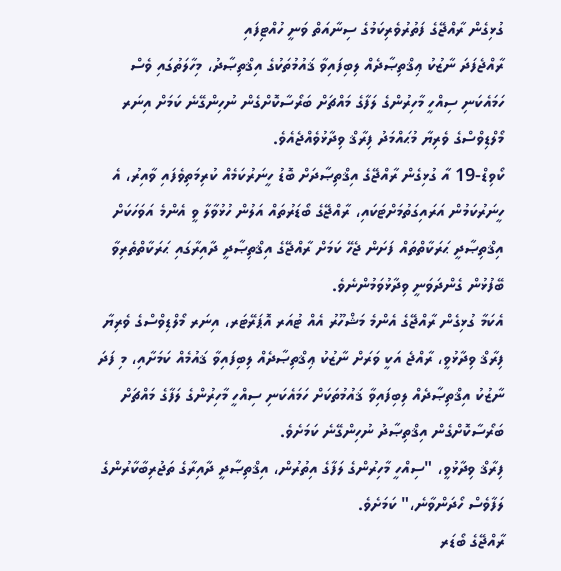ގުޅިގެން ރާއްޖޭގެ ފަތުރުވެރިކަމުގެ ސިނާއަތް ވަނީ ހުއްޓިފައި
ރާއްޖެފަދަ ނާޒުކު ޢިޤްތިޞާދެއް ލިބިފައިވާ ޤައުމުތަކުގެ އިޤްތިޞާދު، މިހާލަތުގައި ވެސް ހަމައެކަނި ސިއްހީ މާހިރުންގެ ލަފާގެ މައްޗަށް ބަރޯސާކޮށްގެން ނުހިންގޭނެ ކަމަށް އިނަރ މޯލްޑިވްސްގެ ވެރިޔާ މުޙައްމަދު ފިރާޤް ވިދާޅުވެއްޖެއެވެ.
ކޯވިޑް-19 އާ ގުޅިގެން ރާއްޖޭގެ އިޤްތިޞާދަށް ބޮޑު ހީނަރުކަމެއް ކުރިމަތިވެފައި ވާއިރު، އެ ހީނަރުކަމުން އަރައިގަތުމަށްޓަކައި، ރާއްޖޭގެ ބޯޑަރުތައް އަލުން ހުޅުވާލާ ވީ އެންމެ އަވަހަކަށް އިޤްތިޞާދީ ޙަރަކާތްތައް ފަށަން ޖެހޭ ކަމަށް ރާއްޖޭގެ އިޤްތިޞާދީ ދާއިރާގައި ޙަރަކާތްތެރިވާ ބޭފުޅުން ގެންދަވަނީ ވިދާޅުވަމުންނެވެ.
އެކަމާ ގުޅިގެން ރާއްޖޭގެ އެންމެ މަޝްހޫރު އެއް ޓުއަރ އޮޕަރޭޓަރ، އިނަރ މޯލްޑިވްސްގެ ވެރިޔާ ފިރާޤް ވިދާޅުވީ، ރާއްޖެ އަކީ ވަރަށް ނާޒުކު ޢިޤްތިޞާދެއް ލިބިފައިވާ ޤައުމެއް ކަމަށާއި، މި ފަދަ ނާޒުކު އިޤްތިޞާދެއް ލިބިފައިވާ ޤައުމުތަކަށް ހަމައެކަނި ސިއްހީ މާހިރުންގެ ލަފާގެ މައްޗަށް ބަރޯސާކޮށްގެން އިޤްތިޞާދު ނުހިންގޭނެ ކަމަށެވެ.
ފިރާޤް ވިދާޅުވީ، "ސިއްހީ މާހިރުންގެ ލަފާގެ އިތުރުން، އިޤްތިޞާދީ ދާއިރާގެ ތަޖުރިބާކާރުންގެ ލަފާވެސް ހޯދަންވާނެ،" ކަމަށެވެ.
ރާއްޖޭގެ ބޯޑަރ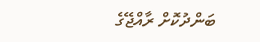ބަންދުކޮށް ރާއްޖޭގެ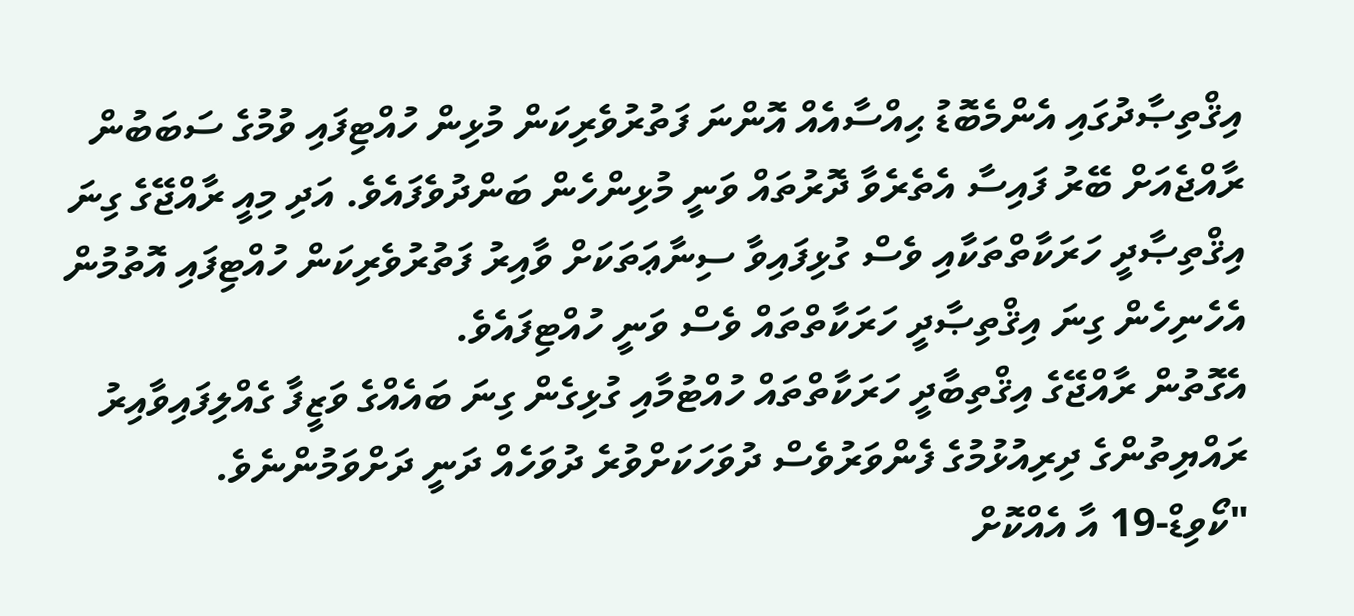އިޤްތިޞާދުގައި އެންމެބޮޑު ޙިއްސާއެއް އޮންނަ ފަތުރުވެރިކަން މުޅިން ހުއްޓިފައި ވުމުގެ ސަބަބުން ރާއްޖެއަށް ބޭރު ފައިސާ އެތެރެވާ ދޮރުތައް ވަނީ މުޅިންހެން ބަންދުވެފައެވެ. އަދި މިއީ ރާއްޖޭގެ ގިނަ އިޤްތިޞާދީ ހަރަކާތްތަކާއި ވެސް ގުޅިފައިވާ ސިނާޢަތަކަށް ވާއިރު ފަތުރުވެރިކަން ހުއްޓިފައި އޮތުމުން އެހެނިހެން ގިނަ އިޤްތިޞާދީ ހަރަކާތްތައް ވެސް ވަނީ ހުއްޓިފައެވެ.
އެގޮތުން ރާއްޖޭގެ އިޤްތިބާދީ ހަރަކާތްތައް ހުއްޓުމާއި ގުޅިގެން ގިނަ ބައެއްގެ ވަޒީފާ ގެއްލިފައިވާއިރު ރައްޔިތުންގެ ދިރިއުޅުމުގެ ފެންވަރުވެސް ދުވަހަކަށްވުރެ ދުވަހެއް ދަނީ ދަށްވަމުންނެވެ.
"ކޯވިޑް-19 އާ އެއްކޮށް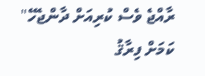ރާއްޖެ ވެސް ކުރިއަށް ދާންޖެހޭ" ކަމަށް ފިރާޤު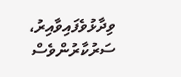ވިދާޅުވެފައިވާއިރު، ސަރުކާރުންވެސް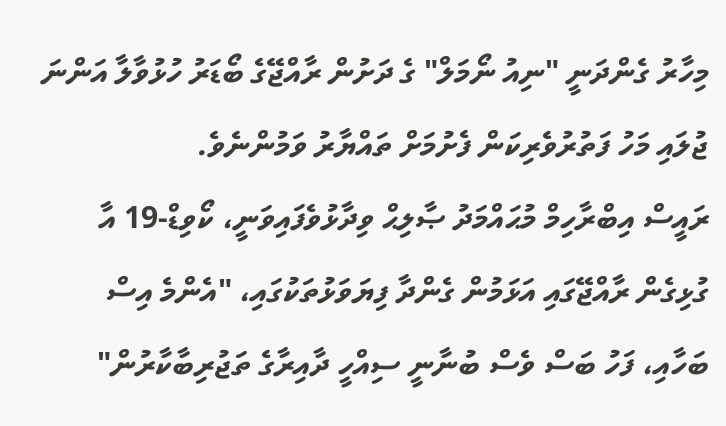މިހާރު ގެންދަނީ "ނިއު ނޯމަލް" ގެ ދަށުން ރާއްޖޭގެ ބޯޑަރު ހުޅުވާލާ އަންނަ ޖުލައި މަހު ފަތުރުވެރިކަން ފެށުމަށް ތައްޔާރު ވަމުންނެވެ.
ރައީސް އިބްރާހިމް މުޙައްމަދު ޞާލިޙް ވިދާޅުވެފައިވަނީ، ކޯވިޑް-19 އާ ގުޅިގެން ރާއްޖޭގައި އަޅަމުން ގެންދާ ފިޔަވަޅުތަކުގައި، "އެންމެ އިސް ބަހާއި، ފަހު ބަސް ވެސް ބުނާނީ ސިއްހީ ދާއިރާގެ ތަޖުރިބާކާރުން"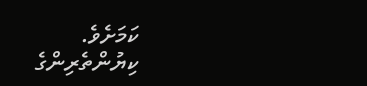ކަމަށެވެ.
ކިޔުންތެރިންގެ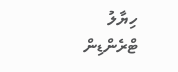ހިޔާލު
ޓްރެންޑިން